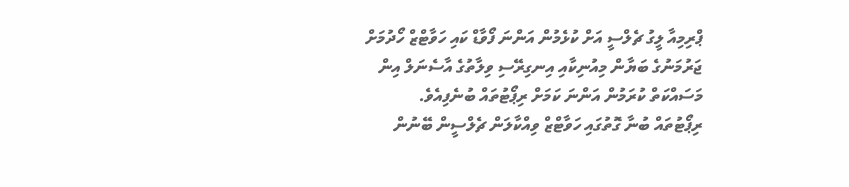ޕްރިމިއާ ލީގު ޗެލްސީ އަށް ކުޅެމުން އަންނަ ފޯވާޑް ކައި ހަވާޓްޒް ހޯދުމަށް ޖަރުމަނުގެ ބަޔާން މިއުނިކާއި އިނގިރޭސި ވިލާތުގެ އާސެނަލް އިން މަސައްކަތް ކުރަމުން އަންނަ ކަމަށް ރިޕޯޓުތައް ބުނެފިއެވެ.
ރިޕޯޓުތައް ބުނާ ގޮތުގައި ހަވާޓްޒް ވިއްކާލަން ޗެލްސީން ބޭނުން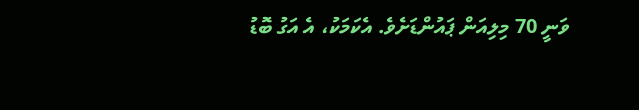ވަނީ 70 މިލިއަން ޕައުންޑަށެވެ. އެކަމަކު، އެ އަގު ބޮޑު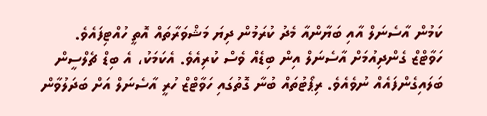ކަމުން އާސެނަލް އާއި ބަޔާންއާ މެދު ކުރަމުން ދިޔަ މަޝްވަރާތައް އޮތީ ހުއްޓިފައެވެ.
ހަވާޓްޒް ގެންދިއުމަށް އާސެނަލް އިން ބިޑެއް ވެސް ކުރިއެވެ. އެކަމަކު، އެ ބިޑް ޗެލްސީން ބަލައިގެންފައެއް ނުވެއެވެ. ރިޕޯޓުތައް ބުނާ ގޮތުގައި ހަވާޓްޒް ހުރީ އާސެނަލް އަށް ބަދަލުވާން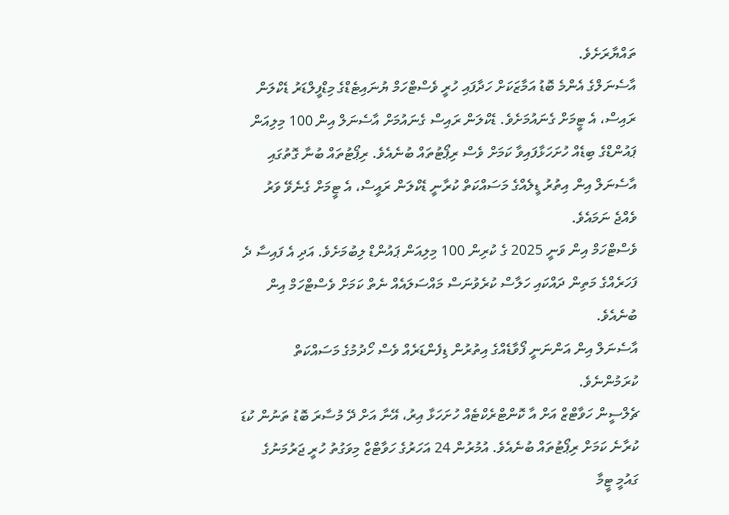ތައްޔާރަށެވެ.
އާސެނަލްގެ އެންމެ ބޮޑު އަމާޒަކަށް ހަދާފައި ހުރީ ވެސްޓްހަމް ޔުނައިޓެޑްގެ މިޑްފީލްޑަރު ޑެކްލަން ރައިސް، އެ ޓީމަށް ގެނައުމަށެވެ. ޑެކްލަން ރައިސް ގެނައުމަށް އާސެނަލް އިން 100 މިލިއަން ޕައުންޑްގެ ބިޑެއް ހުށަހަޅާފައިވާ ކަމަށް ވެސް ރިޕޯޓުތައް ބުނެއެވެ. ރިޕޯޓުތައް ބުނާ ގޮތުގައި އާސެނަލް އިން އިތުރު ޑީލެއްގެ މަސައްކަތް ކުރާނީ ޑެކްލަން ރައީސް، އެ ޓީމަށް ގެނެވޭ ވަރު ވެއްޖެ ނަމައެވެ.
ވެސްޓްހަމް އިން ވަނީ 2025 ގެ ކުރިން 100 މިލިއަން ޕައުންޑް ލިބުމަށެވެ. އަދި އެ ފައިސާ ދެ ފަހަރެއްގެ މަތިން ދައްކައި ހަލާސް ކުރެވުނަސް މައްސަލައެއް ނެތް ކަމަށް ވެސްޓްހަމް އިން ބުނެއެވެ.
އާސެނަލް އިން އަންނަނީ ފޯވާޑެއްގެ އިތުރުން ޑިފެންޑަރެއް ވެސް ހޯދުމުގެ މަސައްކަތް ކުރަމުންނެވެ.
ޗެލްސީން ހަވާޓްޒް އަށް އާ ކޮންޓްރެކްޓެއް ހުށަހަޅާ އިރު، އޭނާ އަށް ދޭ މުސާރަ ބޮޑު ތަނުން ކުޑަ ކުރާނެ ކަމަށް ރިޕޯޓުތައް ބުނެއެވެ. އުމުރުން 24 އަހަރުގެ ހަވާޓްޒް މިވަގުތު ހުރީ ޖަރުމަނުގެ ގައުމީ ޓީމާ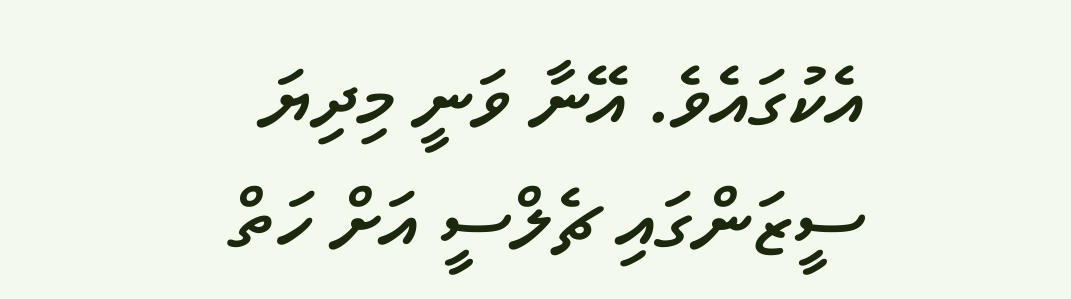އެކުގައެވެ. އޭނާ ވަނީ މިދިޔަ ސީޒަންގައި ޗެލްސީ އަށް ހަތް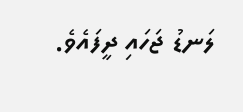ލަނޑު ޖަހައި ދީފައެވެ.